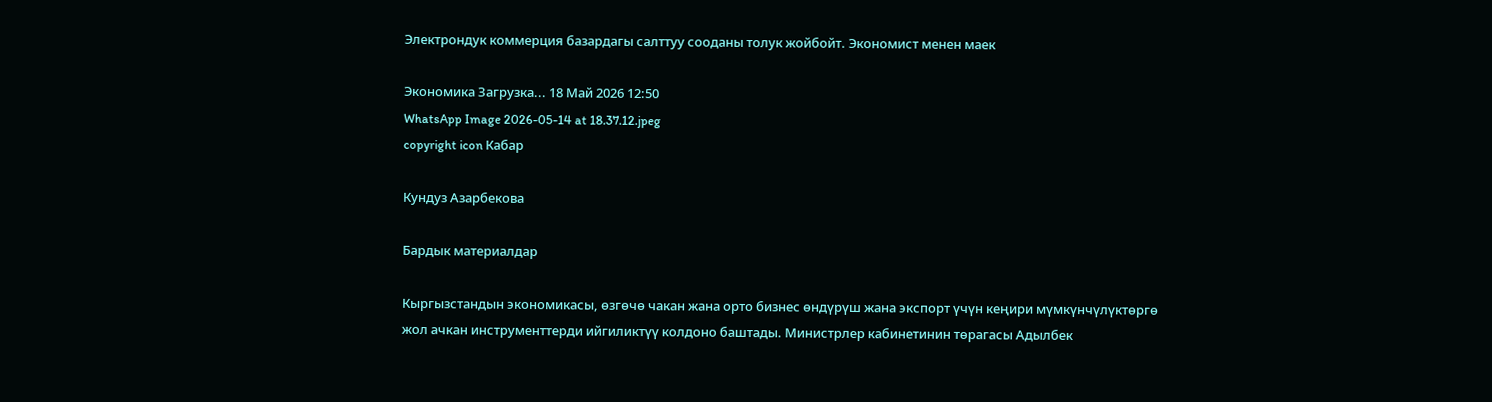Электрондук коммерция базардагы салттуу сооданы толук жойбойт. Экономист менен маек

Экономика Загрузка... 18 Май 2026 12:50
WhatsApp Image 2026-05-14 at 18.37.12.jpeg
copyright icon Кабар

Кундуз Азарбекова

Бардык материалдар

Кыргызстандын экономикасы, өзгөчө чакан жана орто бизнес өндүрүш жана экспорт үчүн кеңири мүмкүнчүлүктөргө жол ачкан инструменттерди ийгиликтүү колдоно баштады. Министрлер кабинетинин төрагасы Адылбек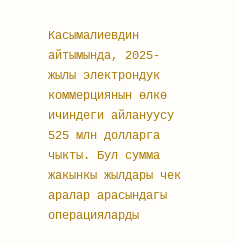Касымалиевдин айтымында, 2025-жылы электрондук коммерциянын өлкө ичиндеги айлануусу 525 млн долларга чыкты. Бул сумма жакынкы жылдары чек аралар арасындагы операцияларды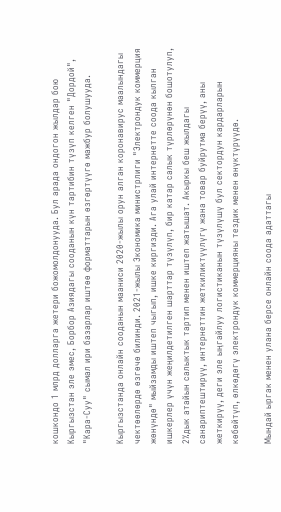кошкондо 1 млрд долларга жетери божомолдонууда. Бул арада ондогон жылдар бою Кыргызстан эле эмес, Борбор Азиядагы сооданын күн тартибин түзүп келген "Дордой", "Кара-Суу" сымал ири базарлар иштөө форматтарын өзгөртүүгө мажбур болушууда.

Кыргызстанда онлайн сооданын мааниси 2020-жылы орун алган коронавирус маалындагы чектөөлөрдө өзгөчө билинди. 2021-жылы Экономика министрлиги "Электрондук коммерция жөнүндө" мыйзамды иштеп чыгып, ишке киргизди. Ага улай интернетте соода кылган ишкерлер үчүн жеңилдетилген шарттар түзүлүп, бир катар салык түрлөрүнөн бошотулуп, 2%дык атайын салыктык тартип менен иштеп жатышат. Акыркы беш жылдагы санариптештирүү, интернеттин жеткиликтүүлүгү жана товар буйрутма берүү, аны жеткирүү, деги эле ыңгайлуу логистиканын түзүлүшү бул сектордун кардарларын көбөйтүп, өлкөдөгү электрондук коммерцияны тездик менен өнүктүрүүдө.

Мындай ыргак менен улана берсе онлайн соода адаттагы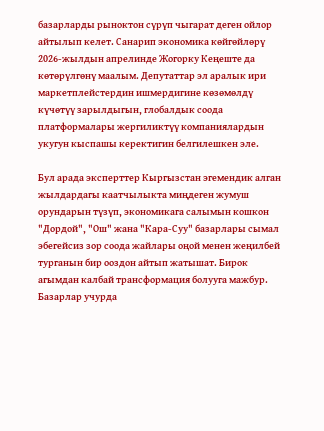базарларды рыноктон сүрүп чыгарат деген ойлор айтылып келет. Санарип экономика көйгөйлөрү 2026-жылдын апрелинде Жогорку Кеңеште да көтөрүлгөнү маалым. Депутаттар эл аралык ири маркетплейстердин ишмердигине көзөмөлдү күчөтүү зарылдыгын, глобалдык соода платформалары жергиликтүү компаниялардын укугун кыспашы керектигин белгилешкен эле.

Бул арада эксперттер Кыргызстан эгемендик алган жылдардагы каатчылыкта миңдеген жумуш орундарын түзүп, экономикага салымын кошкон "Дордой", "Ош" жана "Кара-Суу" базарлары сымал эбегейсиз зор соода жайлары оңой менен жеңилбей турганын бир ооздон айтып жатышат. Бирок агымдан калбай трансформация болууга мажбур. Базарлар учурда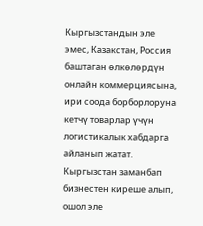Кыргызстандын эле эмес, Казакстан, Россия баштаган өлкөлөрдүн онлайн коммерциясына, ири соода борборлоруна кетчү товарлар үчүн логистикалык хабдарга айланып жатат. Кыргызстан заманбап бизнестен киреше алып, ошол эле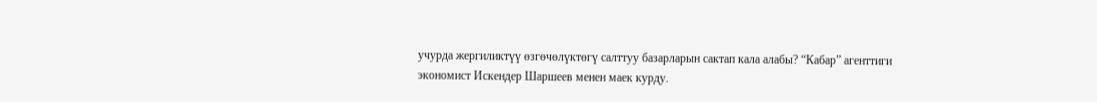учурда жергиликтүү өзгөчөлүктөгү салттуу базарларын сактап кала алабы? “Кабар” агенттиги экономист Искендер Шаршеев менен маек курду.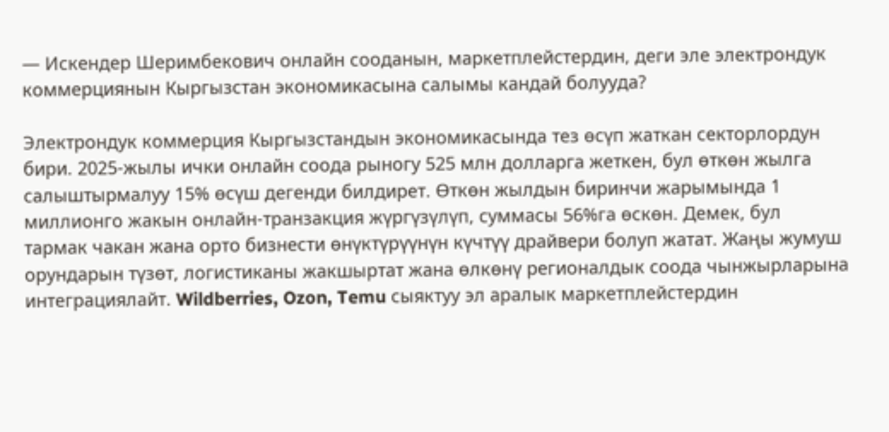— Искендер Шеримбекович онлайн сооданын, маркетплейстердин, деги эле электрондук коммерциянын Кыргызстан экономикасына салымы кандай болууда?

Электрондук коммерция Кыргызстандын экономикасында тез өсүп жаткан секторлордун бири. 2025-жылы ички онлайн соода рыногу 525 млн долларга жеткен, бул өткөн жылга салыштырмалуу 15% өсүш дегенди билдирет. Өткөн жылдын биринчи жарымында 1 миллионго жакын онлайн-транзакция жүргүзүлүп, суммасы 56%га өскөн. Демек, бул тармак чакан жана орто бизнести өнүктүрүүнүн күчтүү драйвери болуп жатат. Жаңы жумуш орундарын түзөт, логистиканы жакшыртат жана өлкөнү регионалдык соода чынжырларына интеграциялайт. Wildberries, Ozon, Temu сыяктуу эл аралык маркетплейстердин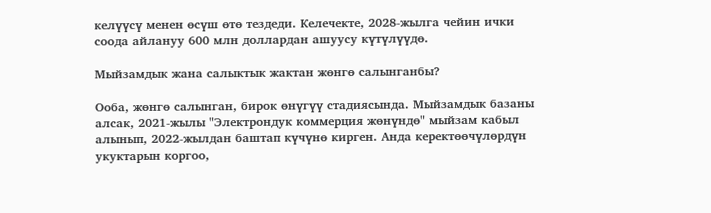келүүсү менен өсүш өтө тездеди. Келечекте, 2028-жылга чейин ички соода айлануу 600 млн доллардан ашуусу күтүлүүдө.

Мыйзамдык жана салыктык жактан жөнгө салынганбы?

Ооба, жөнгө салынган, бирок өнүгүү стадиясында. Мыйзамдык базаны алсак, 2021-жылы "Электрондук коммерция жөнүндө" мыйзам кабыл алынып, 2022-жылдан баштап күчүнө кирген. Анда керектөөчүлөрдүн укуктарын коргоо,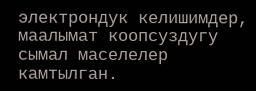электрондук келишимдер, маалымат коопсуздугу сымал маселелер камтылган.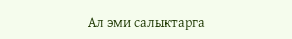Ал эми салыктарга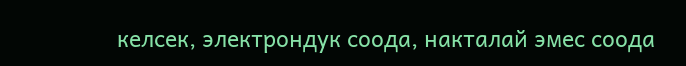келсек, электрондук соода, накталай эмес соода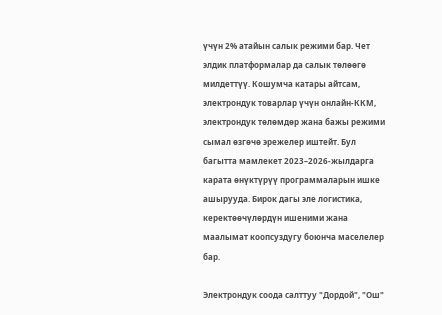үчүн 2% атайын салык режими бар. Чет элдик платформалар да салык төлөөгө милдеттүү. Кошумча катары айтсам, электрондук товарлар үчүн онлайн-ККМ, электрондук төлөмдөр жана бажы режими сымал өзгөчө эрежелер иштейт. Бул багытта мамлекет 2023–2026-жылдарга карата өнүктүрүү программаларын ишке ашырууда. Бирок дагы эле логистика, керектөөчүлөрдүн ишеними жана маалымат коопсуздугу боюнча маселелер бар.

Электрондук соода салттуу "Дордой", "Ош"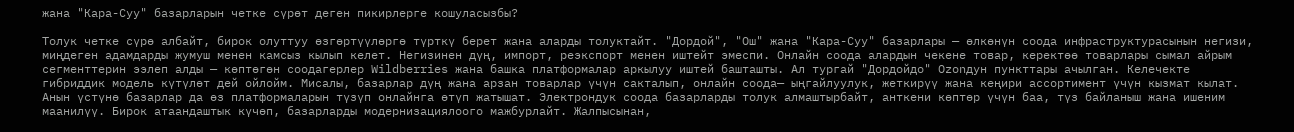жана "Кара-Суу" базарларын четке сүрөт деген пикирлерге кошуласызбы?

Толук четке сүрө албайт, бирок олуттуу өзгөртүүлөргө түрткү берет жана аларды толуктайт. "Дордой", "Ош" жана "Кара-Суу" базарлары — өлкөнүн соода инфраструктурасынын негизи, миңдеген адамдарды жумуш менен камсыз кылып келет. Негизинен дүң, импорт, реэкспорт менен иштейт эмеспи. Онлайн соода алардын чекене товар, керектөө товарлары сымал айрым сегменттерин ээлеп алды — көптөгөн соодагерлер Wildberries жана башка платформалар аркылуу иштей башташты. Ал тургай "Дордойдо" Ozonдун пункттары ачылган. Келечекте гибриддик модель күтүлөт дей ойлойм. Мисалы, базарлар дүң жана арзан товарлар үчүн сакталып, онлайн соода— ыңгайлуулук, жеткирүү жана кеңири ассортимент үчүн кызмат кылат. Анын үстүнө базарлар да өз платформаларын түзүп онлайнга өтүп жатышат. Электрондук соода базарларды толук алмаштырбайт, анткени көптөр үчүн баа, түз байланыш жана ишеним маанилүү. Бирок атаандаштык күчөп, базарларды модернизациялоого мажбурлайт. Жалпысынан,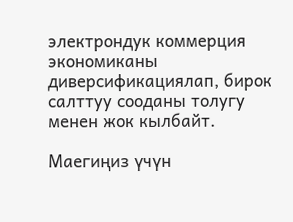электрондук коммерция экономиканы диверсификациялап, бирок салттуу сооданы толугу менен жок кылбайт.

Маегиңиз үчүн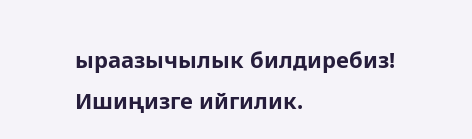ыраазычылык билдиребиз! Ишиңизге ийгилик.